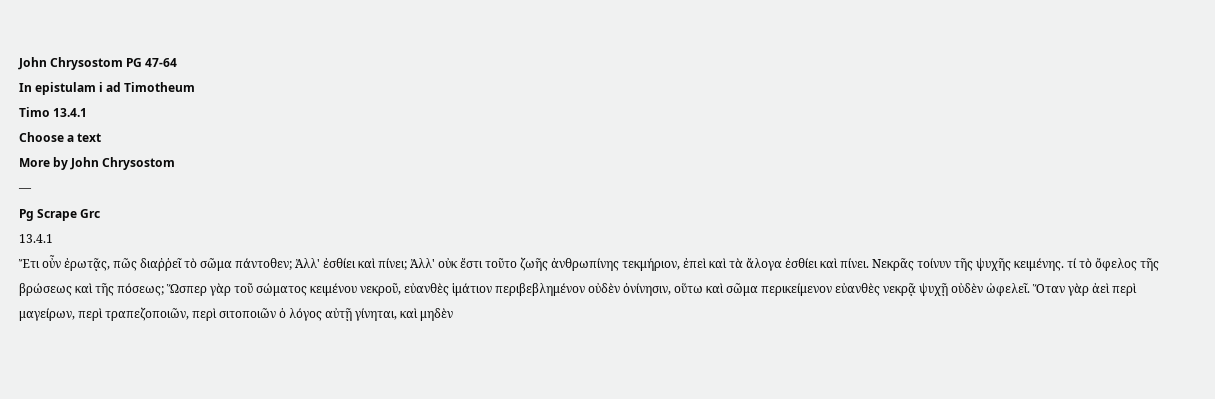John Chrysostom PG 47-64
In epistulam i ad Timotheum
Timo 13.4.1
Choose a text
More by John Chrysostom
—
Pg Scrape Grc
13.4.1
Ἔτι οὖν ἐρωτᾷς, πῶς διαῤῥεῖ τὸ σῶμα πάντοθεν; Ἀλλ' ἐσθίει καὶ πίνει; Ἀλλ' οὐκ ἔστι τοῦτο ζωῆς ἀνθρωπίνης τεκμήριον, ἐπεὶ καὶ τὰ ἄλογα ἐσθίει καὶ πίνει. Νεκρᾶς τοίνυν τῆς ψυχῆς κειμένης. τί τὸ ὄφελος τῆς βρώσεως καὶ τῆς πόσεως; Ὥσπερ γὰρ τοῦ σώματος κειμένου νεκροῦ, εὐανθὲς ἱμάτιον περιβεβλημένον οὐδὲν ὀνίνησιν, οὕτω καὶ σῶμα περικείμενον εὐανθὲς νεκρᾷ ψυχῇ οὐδὲν ὠφελεῖ. Ὅταν γὰρ ἀεὶ περὶ μαγείρων, περὶ τραπεζοποιῶν, περὶ σιτοποιῶν ὁ λόγος αὐτῇ γίνηται, καὶ μηδὲν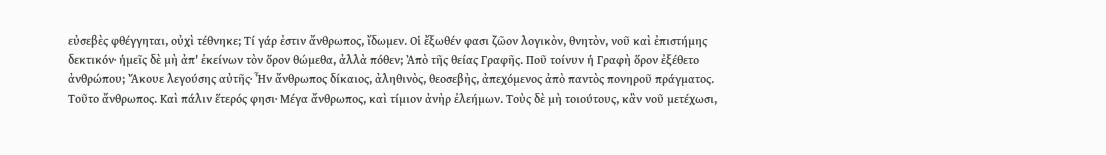εὐσεβὲς φθέγγηται, οὐχὶ τέθνηκε; Τί γάρ ἐστιν ἄνθρωπος, ἴδωμεν. Οἱ ἔξωθέν φασι ζῶον λογικὸν, θνητὸν, νοῦ καὶ ἐπιστήμης δεκτικόν· ἡμεῖς δὲ μὴ ἀπ' ἐκείνων τὸν ὅρον θώμεθα, ἀλλὰ πόθεν; Ἀπὸ τῆς θείας Γραφῆς. Ποῦ τοίνυν ἡ Γραφὴ ὅρον ἐξέθετο ἀνθρώπου; Ἄκουε λεγούσης αὐτῆς· Ἦν ἄνθρωπος δίκαιος, ἀληθινὸς, θεοσεβὴς, ἀπεχόμενος ἀπὸ παντὸς πονηροῦ πράγματος. Τοῦτο ἄνθρωπος. Καὶ πάλιν ἕτερός φησι· Μέγα ἄνθρωπος, καὶ τίμιον ἀνὴρ ἐλεήμων. Τοὺς δὲ μὴ τοιούτους, κἂν νοῦ μετέχωσι,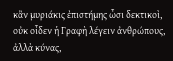κἂν μυριάκις ἐπιστήμης ὦσι δεκτικοὶ, οὐκ οἶδεν ἡ Γραφὴ λέγειν ἀνθρώπους, ἀλλὰ κύνας,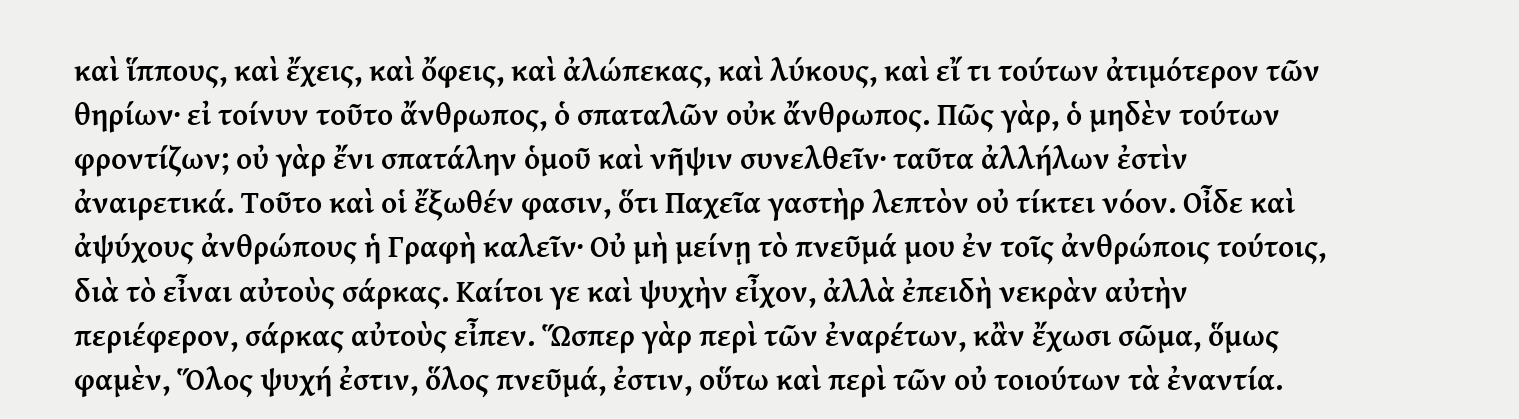καὶ ἵππους, καὶ ἔχεις, καὶ ὄφεις, καὶ ἀλώπεκας, καὶ λύκους, καὶ εἴ τι τούτων ἀτιμότερον τῶν θηρίων· εἰ τοίνυν τοῦτο ἄνθρωπος, ὁ σπαταλῶν οὐκ ἄνθρωπος. Πῶς γὰρ, ὁ μηδὲν τούτων φροντίζων; οὐ γὰρ ἔνι σπατάλην ὁμοῦ καὶ νῆψιν συνελθεῖν· ταῦτα ἀλλήλων ἐστὶν ἀναιρετικά. Τοῦτο καὶ οἱ ἔξωθέν φασιν, ὅτι Παχεῖα γαστὴρ λεπτὸν οὐ τίκτει νόον. Οἶδε καὶ ἀψύχους ἀνθρώπους ἡ Γραφὴ καλεῖν· Οὐ μὴ μείνῃ τὸ πνεῦμά μου ἐν τοῖς ἀνθρώποις τούτοις, διὰ τὸ εἶναι αὐτοὺς σάρκας. Καίτοι γε καὶ ψυχὴν εἶχον, ἀλλὰ ἐπειδὴ νεκρὰν αὐτὴν περιέφερον, σάρκας αὐτοὺς εἶπεν. Ὥσπερ γὰρ περὶ τῶν ἐναρέτων, κἂν ἔχωσι σῶμα, ὅμως φαμὲν, Ὅλος ψυχή ἐστιν, ὅλος πνεῦμά, ἐστιν, οὕτω καὶ περὶ τῶν οὐ τοιούτων τὰ ἐναντία.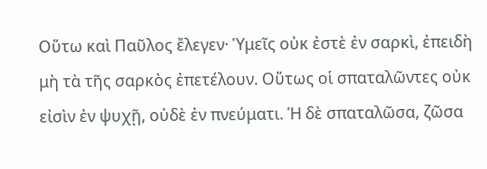Οὕτω καὶ Παῦλος ἔλεγεν· Ὑμεῖς οὐκ ἐστὲ ἐν σαρκὶ, ἐπειδὴ μὴ τὰ τῆς σαρκὸς ἐπετέλουν. Οὕτως οἱ σπαταλῶντες οὐκ εἰσὶν ἐν ψυχῇ, οὐδὲ ἐν πνεύματι. Ἡ δὲ σπαταλῶσα, ζῶσα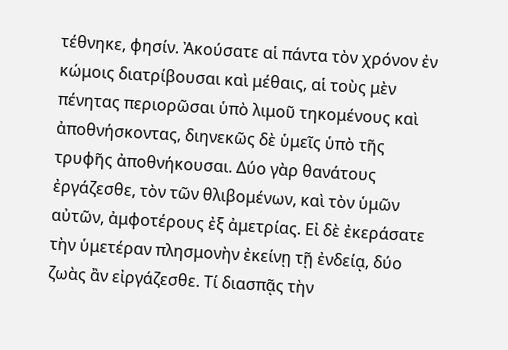τέθνηκε, φησίν. Ἀκούσατε αἱ πάντα τὸν χρόνον ἐν κώμοις διατρίβουσαι καὶ μέθαις, αἱ τοὺς μὲν πένητας περιορῶσαι ὑπὸ λιμοῦ τηκομένους καὶ ἀποθνήσκοντας, διηνεκῶς δὲ ὑμεῖς ὑπὸ τῆς τρυφῆς ἀποθνήκουσαι. Δύο γὰρ θανάτους ἐργάζεσθε, τὸν τῶν θλιβομένων, καὶ τὸν ὑμῶν αὐτῶν, ἀμφοτέρους ἐξ ἀμετρίας. Εἰ δὲ ἐκεράσατε τὴν ὑμετέραν πλησμονὴν ἐκείνῃ τῇ ἐνδείᾳ, δύο ζωὰς ἂν εἰργάζεσθε. Τί διασπᾷς τὴν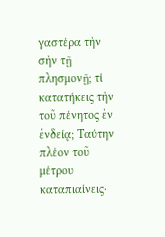γαστέρα τὴν σὴν τῇ πλησμονῇ; τί κατατήκεις τὴν τοῦ πένητος ἐν ἐνδείᾳ; Ταύτην πλέον τοῦ μέτρου καταπιαίνεις·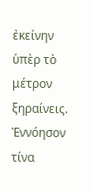ἐκείνην ὑπὲρ τὸ μέτρον ξηραίνεις. Ἐννόησον τίνα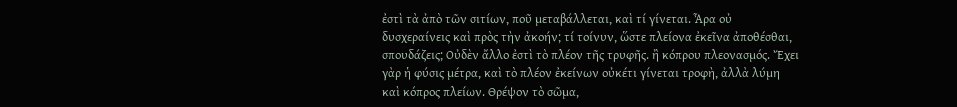ἐστὶ τὰ ἀπὸ τῶν σιτίων, ποῦ μεταβάλλεται, καὶ τί γίνεται. Ἆρα οὐ δυσχεραίνεις καὶ πρὸς τὴν ἀκοήν; τί τοίνυν, ὥστε πλείονα ἐκεῖνα ἀποθέσθαι, σπουδάζεις; Οὐδὲν ἄλλο ἐστὶ τὸ πλέον τῆς τρυφῆς. ἢ κόπρου πλεονασμός. Ἔχει γὰρ ἡ φύσις μέτρα, καὶ τὸ πλέον ἐκείνων οὐκέτι γίνεται τροφὴ, ἀλλὰ λύμη καὶ κόπρος πλείων. Θρέψον τὸ σῶμα,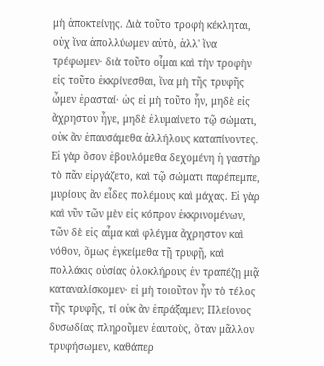μὴ ἀποκτείνῃς. Διὰ τοῦτο τροφὴ κέκληται, οὐχ ἵνα ἀπολλύωμεν αὐτὸ, ἀλλ' ἵνα τρέφωμεν· διὰ τοῦτο οἶμαι καὶ τὴν τροφὴν εἰς τοῦτο ἐκκρίνεσθαι, ἵνα μὴ τῆς τρυφῆς ὦμεν ἐρασταί· ὡς εἰ μὴ τοῦτο ἦν, μηδὲ εἰς ἄχρηστον ἦγε, μηδὲ ἐλυμαίνετο τῷ σώματι, οὐκ ἂν ἐπαυσάμεθα ἀλλήλους καταπίνοντες. Εἰ γὰρ ὅσον ἐβουλόμεθα δεχομένη ἡ γαστὴρ τὸ πᾶν εἰργάζετο, καὶ τῷ σώματι παρέπεμπε, μυρίους ἂν εἶδες πολέμους καὶ μάχας. Εἰ γὰρ καὶ νῦν τῶν μὲν εἰς κόπρον ἐκκρινομένων, τῶν δὲ εἰς αἷμα καὶ φλέγμα ἄχρηστον καὶ νόθον, ὅμως ἐγκείμεθα τῇ τρυφῇ, καὶ πολλάκις οὐσίας ὁλοκλήρους ἐν τραπέζῃ μιᾷ καταναλίσκομεν· εἰ μὴ τοιοῦτον ἦν τὸ τέλος τῆς τρυφῆς, τί οὐκ ἂν ἐπράξαμεν; Πλείονος δυσωδίας πληροῦμεν ἑαυτοὺς, ὅταν μᾶλλον τρυφήσωμεν, καθάπερ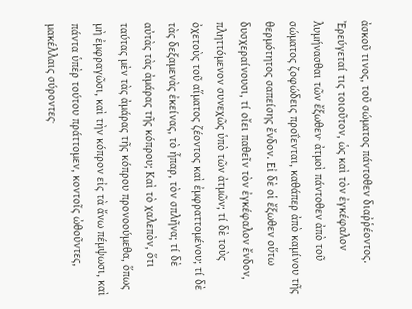ἀσκοῦ τινος, τοῦ σώματος πάντοθεν διαῤῥέοντος. Ἐρεύγεταί τις τοιοῦτον, ὡς καὶ τὸν ἐγκέφαλον λυμήνασθαι τῶν ἔξωθεν· ἀτμοὶ πάντοθεν ἀπὸ τοῦ σώματος ζοφώδεις προΐενται, καθάπερ ἀπὸ καμίνου τῆς θερμότητος σαπείσης ἔνδον. Εἰ δὲ οἱ ἔξωθεν οὕτω δυσχεραίνουσι, τί οἴει παθεῖν τὸν ἐγκέφαλον ἔνδον, πληττόμενον συνεχῶς ὑπὸ τῶν ἀτμῶν; τί δὲ τοὺς ὀχετοὺς τοῦ αἵματος ζέοντος καὶ ἐμφραττομένου; τί δὲ τὰς δεξαμενὰς ἐκείνας, τὸ ἧπαρ, τὸν σπλῆνα; τί δὲ αὐτὰς τὰς ἀμάρας τῆς κόπρου; Καὶ τὸ χαλεπὸν, ὅτι ταύτας μὲν τὰς ἀμάρας τῆς κόπρου προνοούμεθα, ὅπως μὴ ἐμφραγῶσι, καὶ τὴν κόπρον εἰς τὰ ἄνω πέμψωσι, καὶ πάντα ὑπὲρ τούτου πράττομεν, κοντοῖς ὠθοῦντες, μακέλλαις σύροντες·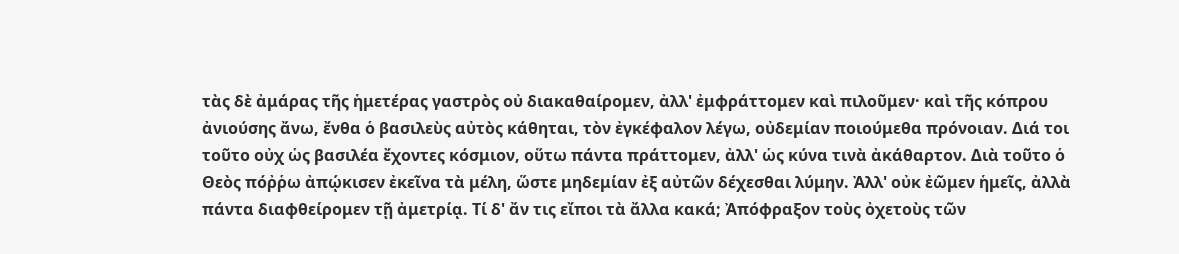τὰς δὲ ἀμάρας τῆς ἡμετέρας γαστρὸς οὐ διακαθαίρομεν, ἀλλ' ἐμφράττομεν καὶ πιλοῦμεν· καὶ τῆς κόπρου ἀνιούσης ἄνω, ἔνθα ὁ βασιλεὺς αὐτὸς κάθηται, τὸν ἐγκέφαλον λέγω, οὐδεμίαν ποιούμεθα πρόνοιαν. Διά τοι τοῦτο οὐχ ὡς βασιλέα ἔχοντες κόσμιον, οὕτω πάντα πράττομεν, ἀλλ' ὡς κύνα τινὰ ἀκάθαρτον. Διὰ τοῦτο ὁ Θεὸς πόῤῥω ἀπῴκισεν ἐκεῖνα τὰ μέλη, ὥστε μηδεμίαν ἐξ αὐτῶν δέχεσθαι λύμην. Ἀλλ' οὐκ ἐῶμεν ἡμεῖς, ἀλλὰ πάντα διαφθείρομεν τῇ ἀμετρίᾳ. Τί δ' ἄν τις εἴποι τὰ ἄλλα κακά; Ἀπόφραξον τοὺς ὀχετοὺς τῶν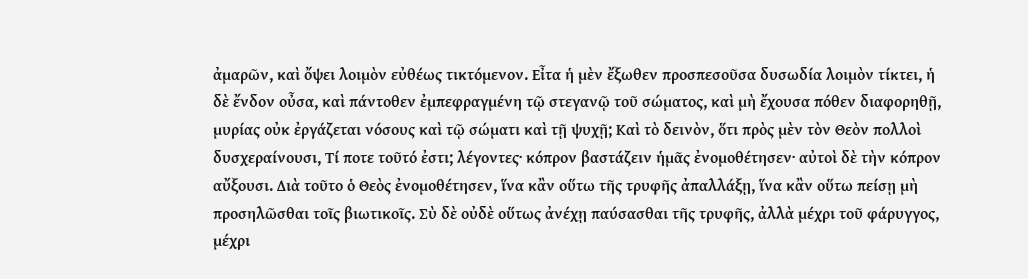ἀμαρῶν, καὶ ὄψει λοιμὸν εὐθέως τικτόμενον. Εἶτα ἡ μὲν ἔξωθεν προσπεσοῦσα δυσωδία λοιμὸν τίκτει, ἡ δὲ ἔνδον οὖσα, καὶ πάντοθεν ἐμπεφραγμένη τῷ στεγανῷ τοῦ σώματος, καὶ μὴ ἔχουσα πόθεν διαφορηθῇ, μυρίας οὐκ ἐργάζεται νόσους καὶ τῷ σώματι καὶ τῇ ψυχῇ; Καὶ τὸ δεινὸν, ὅτι πρὸς μὲν τὸν Θεὸν πολλοὶ δυσχεραίνουσι, Τί ποτε τοῦτό ἐστι; λέγοντες· κόπρον βαστάζειν ἡμᾶς ἐνομοθέτησεν· αὐτοὶ δὲ τὴν κόπρον αὔξουσι. Διὰ τοῦτο ὁ Θεὸς ἐνομοθέτησεν, ἵνα κἂν οὕτω τῆς τρυφῆς ἀπαλλάξῃ, ἵνα κἂν οὕτω πείσῃ μὴ προσηλῶσθαι τοῖς βιωτικοῖς. Σὺ δὲ οὐδὲ οὕτως ἀνέχῃ παύσασθαι τῆς τρυφῆς, ἀλλὰ μέχρι τοῦ φάρυγγος, μέχρι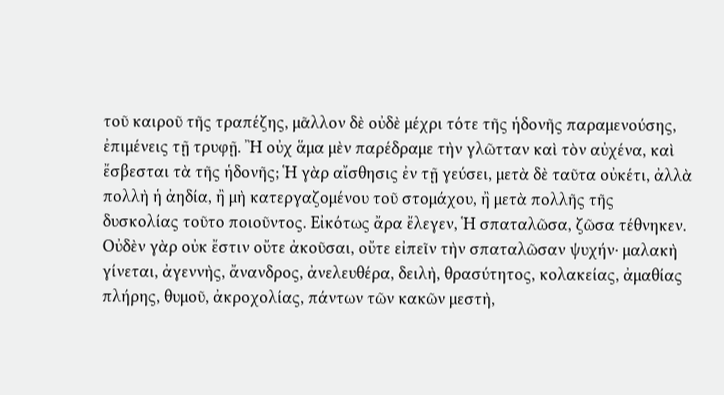τοῦ καιροῦ τῆς τραπέζης, μᾶλλον δὲ οὐδὲ μέχρι τότε τῆς ἡδονῆς παραμενούσης, ἐπιμένεις τῇ τρυφῇ. Ἢ οὐχ ἅμα μὲν παρέδραμε τὴν γλῶτταν καὶ τὸν αὐχένα, καὶ ἔσβεσται τὰ τῆς ἡδονῆς; Ἡ γὰρ αἴσθησις ἐν τῇ γεύσει, μετὰ δὲ ταῦτα οὐκέτι, ἀλλὰ πολλὴ ἡ ἀηδία, ἢ μὴ κατεργαζομένου τοῦ στομάχου, ἢ μετὰ πολλῆς τῆς δυσκολίας τοῦτο ποιοῦντος. Εἰκότως ἄρα ἔλεγεν, Ἡ σπαταλῶσα, ζῶσα τέθνηκεν. Οὐδὲν γὰρ οὐκ ἔστιν οὔτε ἀκοῦσαι, οὔτε εἰπεῖν τὴν σπαταλῶσαν ψυχήν· μαλακὴ γίνεται, ἀγεννὴς, ἄνανδρος, ἀνελευθέρα, δειλὴ, θρασύτητος, κολακείας, ἀμαθίας πλήρης, θυμοῦ, ἀκροχολίας, πάντων τῶν κακῶν μεστὴ,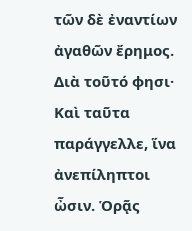τῶν δὲ ἐναντίων ἀγαθῶν ἔρημος. Διὰ τοῦτό φησι· Καὶ ταῦτα παράγγελλε, ἵνα ἀνεπίληπτοι ὦσιν. Ὁρᾷς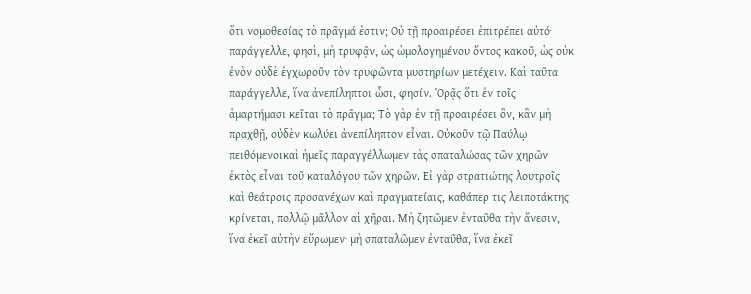ὅτι νομοθεσίας τὸ πρᾶγμά ἐστιν; Οὐ τῇ προαιρέσει ἐπιτρέπει αὐτό· παράγγελλε, φησὶ, μὴ τρυφᾷν, ὡς ὡμολογημένου ὄντος κακοῦ, ὡς οὐκ ἐνὸν οὐδὲ ἐγχωροῦν τὸν τρυφῶντα μυστηρίων μετέχειν. Καὶ ταῦτα παράγγελλε, ἵνα ἀνεπίληπτοι ὦσι, φησίν. Ὁρᾷς ὅτι ἐν τοῖς ἁμαρτήμασι κεῖται τὸ πρᾶγμα; Τὸ γὰρ ἐν τῇ προαιρέσει ὂν, κἂν μὴ πραχθῇ, οὐδὲν κωλύει ἀνεπίληπτον εἶναι. Οὐκοῦν τῷ Παύλῳ πειθόμενοικαὶ ἡμεῖς παραγγέλλωμεν τὰς σπαταλώσας τῶν χηρῶν ἐκτὸς εἶναι τοῦ καταλόγου τῶν χηρῶν. Εἰ γὰρ στρατιώτης λουτροῖς καὶ θεάτροις προσανέχων καὶ πραγματείαις, καθάπερ τις λειποτάκτης κρίνεται, πολλῷ μᾶλλον αἱ χῆραι. Μὴ ζητῶμεν ἐνταῦθα τὴν ἄνεσιν, ἵνα ἐκεῖ αὐτὴν εὕρωμεν· μὴ σπαταλῶμεν ἐνταῦθα, ἵνα ἐκεῖ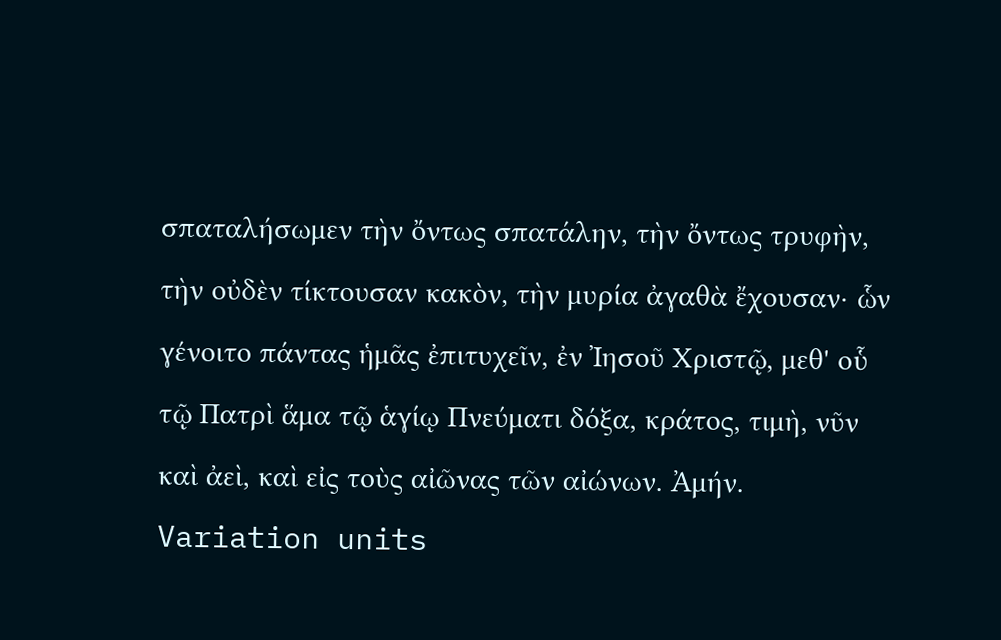σπαταλήσωμεν τὴν ὄντως σπατάλην, τὴν ὄντως τρυφὴν, τὴν οὐδὲν τίκτουσαν κακὸν, τὴν μυρία ἀγαθὰ ἔχουσαν· ὧν γένοιτο πάντας ἡμᾶς ἐπιτυχεῖν, ἐν Ἰησοῦ Χριστῷ, μεθ' οὗ τῷ Πατρὶ ἅμα τῷ ἁγίῳ Πνεύματι δόξα, κράτος, τιμὴ, νῦν καὶ ἀεὶ, καὶ εἰς τοὺς αἰῶνας τῶν αἰώνων. Ἀμήν.
Variation units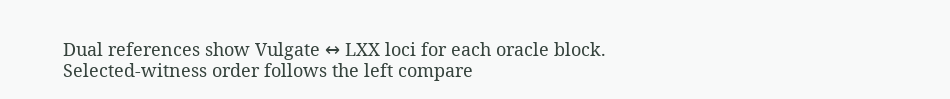Dual references show Vulgate ↔ LXX loci for each oracle block. Selected-witness order follows the left compare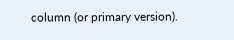column (or primary version).